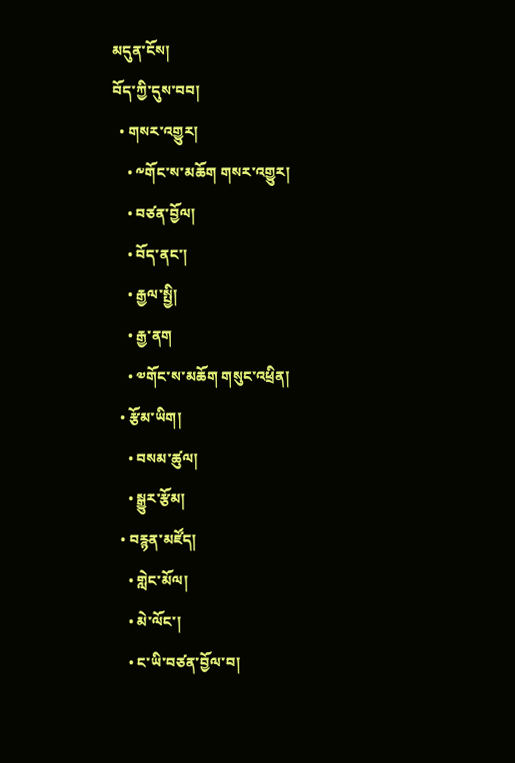མདུན་ངོས།
བོད་ཀྱི་དུས་བབ།
  • གསར་འགྱུར།
    • ༸གོང་ས་མཆོག གསར་འགྱུར།
    • བཙན་བྱོལ།
    • བོད་ནང་།
    • རྒྱལ་སྤྱི།
    • རྒྱ་ནག
    • ༧གོང་ས་མཆོག གསུང་འཕྲིན།
  • རྩོམ་ཡིག།
    • བསམ་ཚུལ།
    • སྒྱུར་རྩོམ།
  • བརྙན་མཛོད།
    • གླེང་མོལ།
    • མེ་ལོང་།
    • ང་ཡི་བཙན་བྱོལ་བ།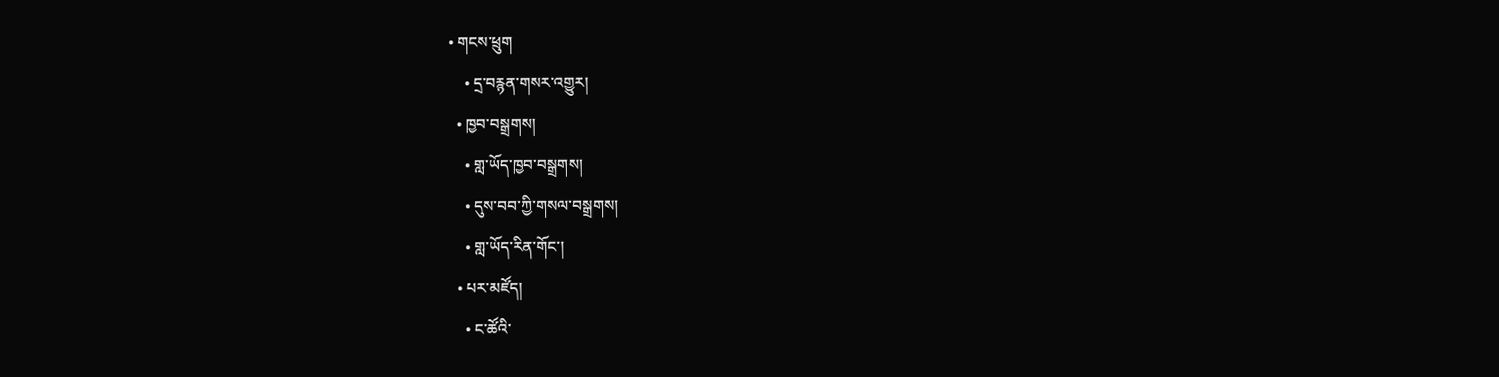• གངས་ཕྲུག
    • དྲ་བརྙན་གསར་འགྱུར།
  • ཁྱབ་བསྒྲགས།
    • གླ་ཡོད་ཁྱབ་བསྒྲགས།
    • དུས་བབ་ཀྱི་གསལ་བསྒྲགས།
    • གླ་ཡོད་རིན་གོང་།
  • པར་མཛོད།
    • ང་ཚོའི་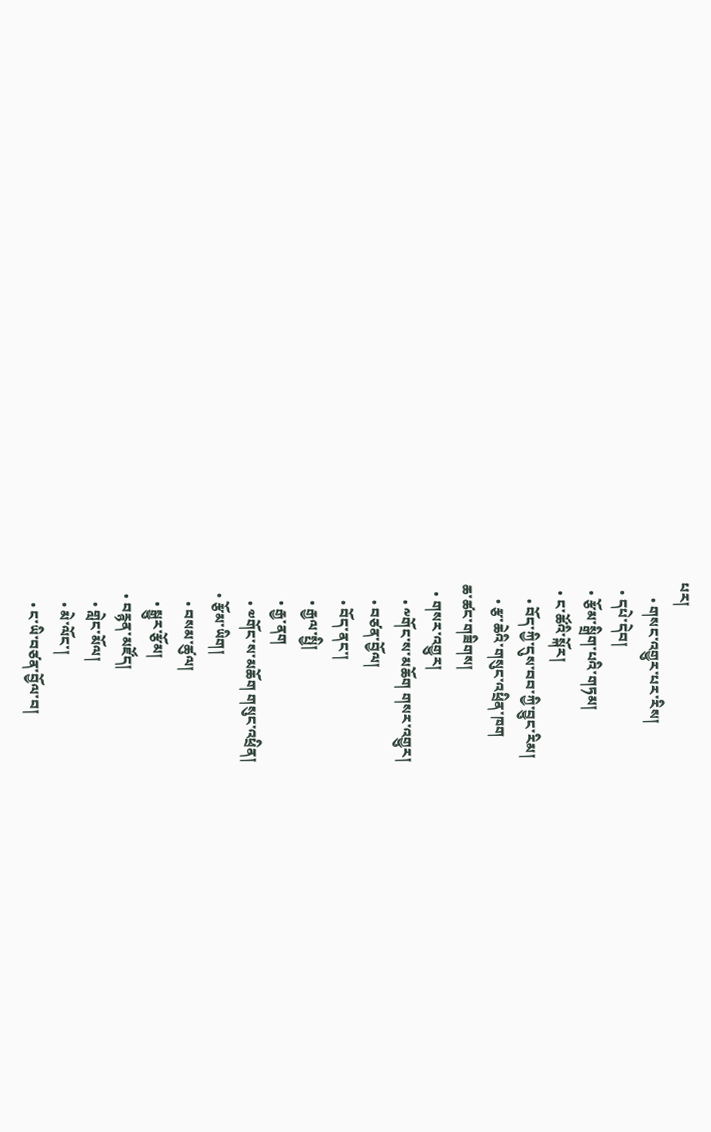པར།
    • གསང་འགྱུར་པར་རིས།
  • དཔེ་དེབ།
  • རྩོམ་སྒྲིག་པའི་གཏམ།
  • ང་ཚོའི་སྐོར།
    • བོད་ཀྱི་དུས་བབ་ཀྱི་བྱུང་རིམ།
    • རྩ་ཆེའི་གསུང་འཕྲིན་ཁག
ཆ་ཚང་གཟིགས།
  • གསར་འགྱུར།
    • ༸གོང་ས་མཆོག གསར་འགྱུར།
    • བཙན་བྱོལ།
    • བོད་ནང་།
    • རྒྱལ་སྤྱི།
    • རྒྱ་ནག
    • ༧གོང་ས་མཆོག གསུང་འཕྲིན།
  • རྩོམ་ཡིག།
    • བསམ་ཚུལ།
    • སྒྱུར་རྩོམ།
  • བརྙན་མཛོད།
    • གླེང་མོལ།
    • མེ་ལོང་།
    • ང་ཡི་བཙན་བྱོལ་བ།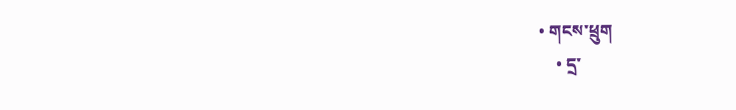• གངས་ཕྲུག
    • དྲ་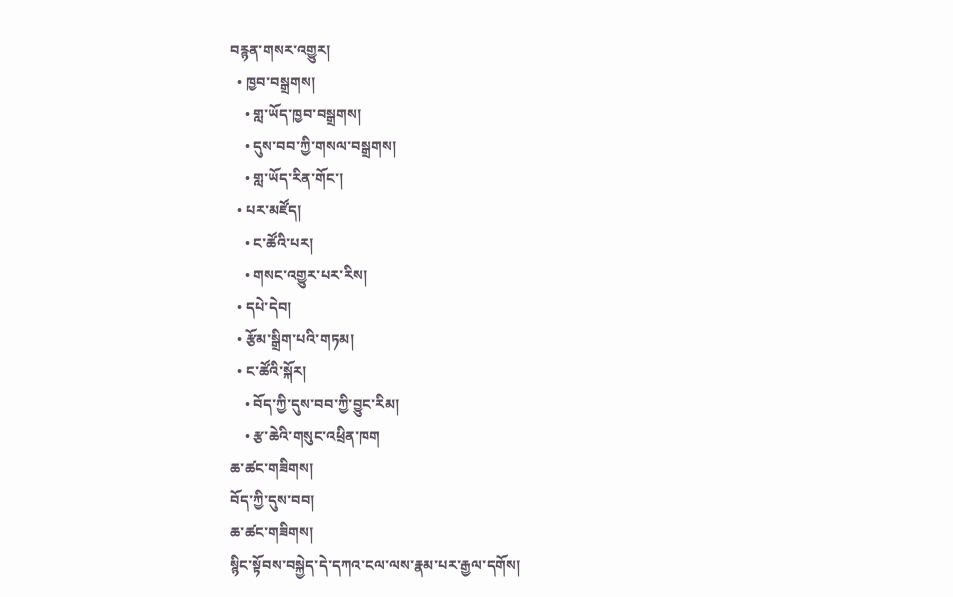བརྙན་གསར་འགྱུར།
  • ཁྱབ་བསྒྲགས།
    • གླ་ཡོད་ཁྱབ་བསྒྲགས།
    • དུས་བབ་ཀྱི་གསལ་བསྒྲགས།
    • གླ་ཡོད་རིན་གོང་།
  • པར་མཛོད།
    • ང་ཚོའི་པར།
    • གསང་འགྱུར་པར་རིས།
  • དཔེ་དེབ།
  • རྩོམ་སྒྲིག་པའི་གཏམ།
  • ང་ཚོའི་སྐོར།
    • བོད་ཀྱི་དུས་བབ་ཀྱི་བྱུང་རིམ།
    • རྩ་ཆེའི་གསུང་འཕྲིན་ཁག
ཆ་ཚང་གཟིགས།
བོད་ཀྱི་དུས་བབ།
ཆ་ཚང་གཟིགས།
སྙིང་སྟོབས་བསྐྱེད་དེ་དཀའ་ངལ་ལས་རྣམ་པར་རྒྱལ་དགོས།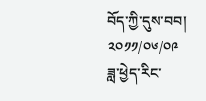བོད་ཀྱི་དུས་བབ།
༢༠༡༡/༠༦/༠༩
ཟླ་ཕྱེད་རིང་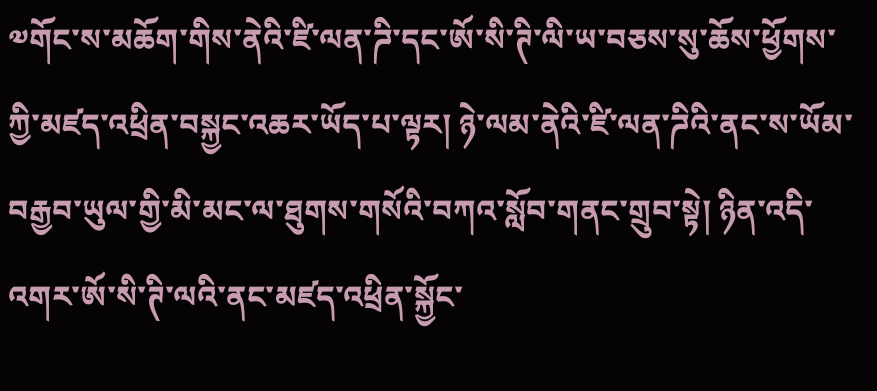༧གོང་ས་མཆོག་གིས་ནེའི་ཛི་ལན་ཌི་དང་ཨོ་སི་ཊི་ལི་ཡ་བཅས་སུ་ཆོས་ཕྱོགས་ཀྱི་མཛད་འཕྲིན་བསྐྱང་འཆར་ཡོད་པ་ལྟར། ཉེ་ལམ་ནེའི་ཛི་ལན་ཌིའི་ནང་ས་ཡོམ་བརྒྱབ་ཡུལ་གྱི་མི་མང་ལ་ཐུགས་གསོའི་བཀའ་སློབ་གནང་གྲུབ་སྟེ། ཉིན་འདི་འགར་ཨོ་སི་ཊི་ལའི་ནང་མཛད་འཕྲིན་སྐྱོང་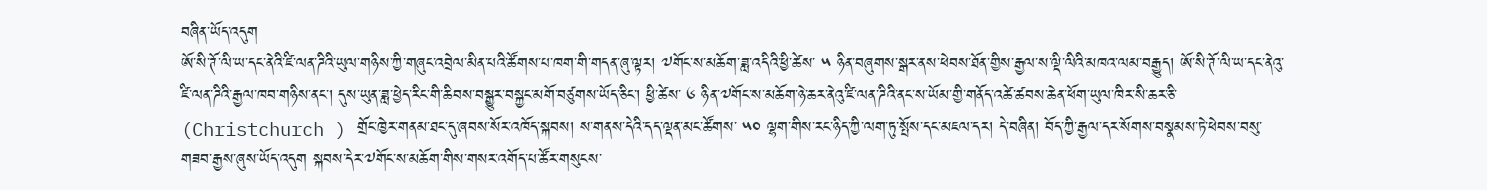བཞིན་ཡོད་འདུག
ཨོ་སི་ཊོ་ལི་ཡ་དང་ནེའི་ཛི་ལན་ཌིའི་ཡུལ་གཉིས་ཀྱི་གཞུང་འབྲེལ་མིན་པའི་ཚོགས་པ་ཁག་གི་གདན་ཞུ་ལྟར། ༧གོང་ས་མཆོག་ཟླ་འདིའི་ཕྱི་ཚེས་ ༥ ཉིན་བཞུགས་སྒར་ནས་ཕེབས་ཐོན་གྱིས་རྒྱལ་ས་ལྡི་ལིའི་མཁའ་ལམ་བརྒྱུད། ཨོ་སི་ཊོ་ལི་ཡ་དང་ནེའུ་ཛི་ལན་ཌིའི་རྒྱལ་ཁབ་གཉིས་ནང་། དུས་ཡུན་ཟླ་ཕྱེད་རིང་གི་ཆིབས་བསྒྱུར་བསྐྱང་མགོ་བཙུགས་ཡོད་ཅིང་། ཕྱི་ཚེས་ ༦ ཉིན་༧གོང་ས་མཆོག་ཉེ་ཆར་ནེའུ་ཛི་ལན་ཌིའི་ནང་ས་ཡོམ་གྱི་གནོད་འཚེ་ཚབས་ཆེན་ཕོག་ཡུལ་ཁིར་སི་ཆར་ཅི་ (Christchurch ) གྲོང་ཁྱེར་གནམ་ཐང་དུ་ཞབས་སོར་འཁོད་སྐབས། ས་གནས་དེའི་དད་ལྡན་མང་ཚོགས་ ༥༠ ལྷག་གིས་རང་ཉིད་ཀྱི་ལག་ཏུ་སྤོས་དང་མཇལ་དར། དེ་བཞིན། བོད་ཀྱི་རྒྱལ་དར་སོགས་བསྣམས་ཏེ་ཕེབས་བསུ་གཟབ་རྒྱས་ཞུས་ཡོད་འདུག སྐབས་དེར་༧གོང་ས་མཆོག་གིས་གསར་འགོད་པ་ཚོར་གསུངས་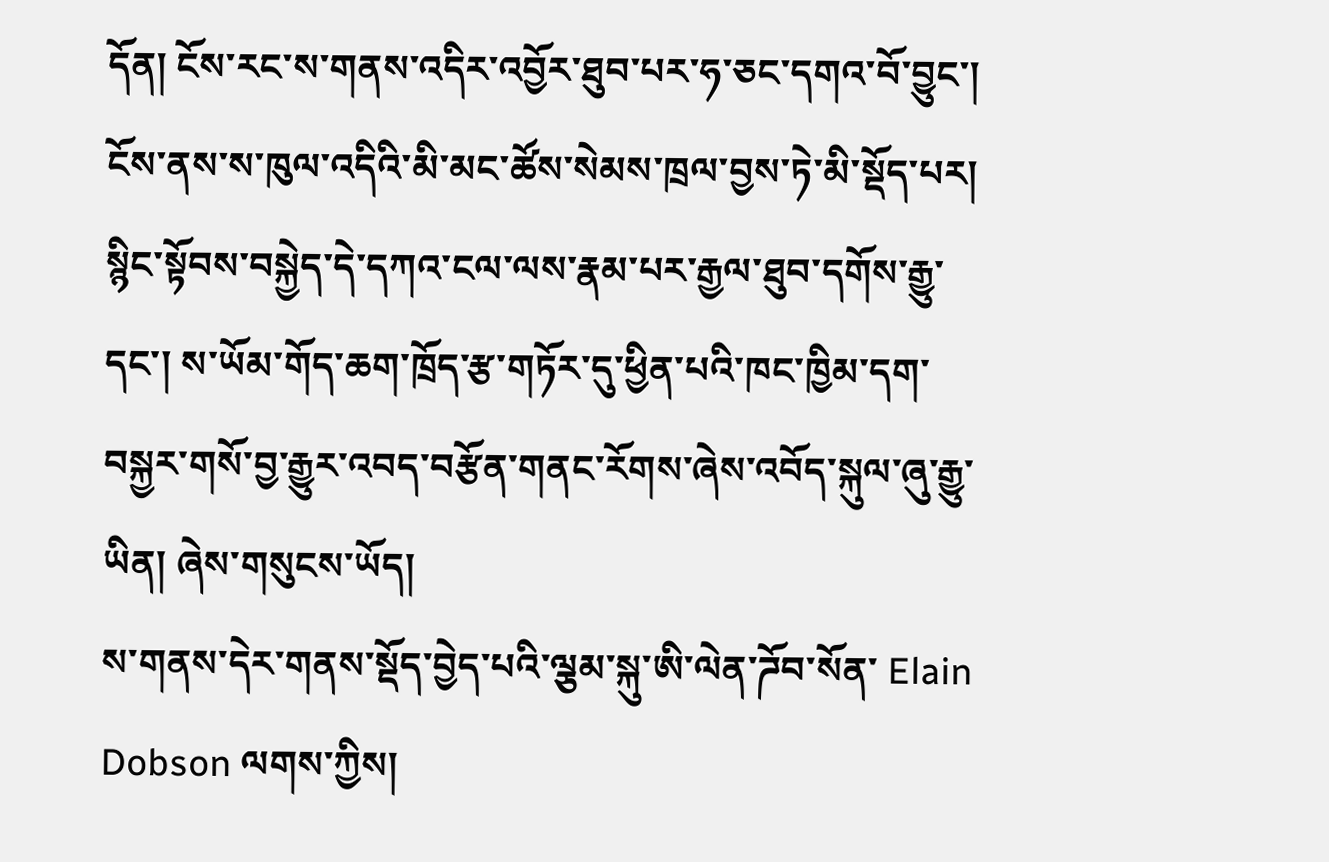དོན། ངོས་རང་ས་གནས་འདིར་འབྱོར་ཐུབ་པར་ཧ་ཅང་དགའ་བོ་བྱུང་། ངོས་ནས་ས་ཁུལ་འདིའི་མི་མང་ཚོས་སེམས་ཁྲལ་བྱས་ཏེ་མི་སྡོད་པར། སྙིང་སྟོབས་བསྐྱེད་དེ་དཀའ་ངལ་ལས་རྣམ་པར་རྒྱལ་ཐུབ་དགོས་རྒྱུ་དང་། ས་ཡོམ་གོད་ཆག་ཁྲོད་རྩ་གཏོར་དུ་ཕྱིན་པའི་ཁང་ཁྱིམ་དག་བསྐྱར་གསོ་བྱ་རྒྱུར་འབད་བརྩོན་གནང་རོགས་ཞེས་འབོད་སྐུལ་ཞུ་རྒྱུ་ཡིན། ཞེས་གསུངས་ཡོད།
ས་གནས་དེར་གནས་སྡོད་བྱེད་པའི་ལྕམ་སྐུ་ཨི་ལེན་ཌོབ་སོན་ Elain Dobson ལགས་ཀྱིས།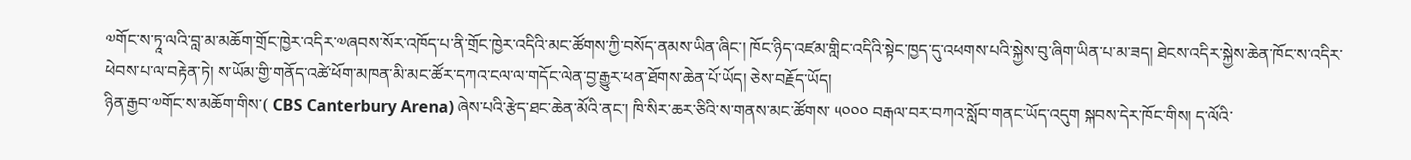༧གོང་ས་ཏཱ་ལའི་བླ་མ་མཆོག་གྲོང་ཁྱེར་འདིར་༧ཞབས་སོར་འཁོད་པ་ནི་གྲོང་ཁྱེར་འདིའི་མང་ཚོགས་ཀྱི་བསོད་ནམས་ཡིན་ཞིང་། ཁོང་ཉིད་འཛམ་གླིང་འདིའི་སྟེང་ཁྱད་དུ་འཕགས་པའི་སྐྱེས་བུ་ཞིག་ཡིན་པ་མ་ཟད། ཐེངས་འདིར་སྐྱེས་ཆེན་ཁོང་ས་འདིར་ཕེབས་པ་ལ་བརྟེན་ཏེ། ས་ཡོམ་གྱི་གནོད་འཚེ་ཕོག་མཁན་མི་མང་ཚོར་དཀའ་ངལ་ལ་གདོང་ལེན་བྱ་རྒྱུར་ཕན་ཐོགས་ཆེན་པོ་ཡོད། ཅེས་བརྗོད་ཡོད།
ཉིན་རྒྱབ་༧གོང་ས་མཆོག་གིས་( CBS Canterbury Arena) ཞེས་པའི་རྩེད་ཐང་ཆེན་མོའི་ནང་། ཁི་སིར་ཆར་ཅིའི་ས་གནས་མང་ཚོགས་ ༥༠༠༠ བརྒལ་བར་བཀའ་སློབ་གནང་ཡོད་འདུག སྐབས་དེར་ཁོང་གིས། ད་ལོའི་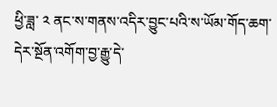ཕྱི་ཟླ་ ༢ ནང་ས་གནས་འདིར་བྱུང་པའི་ས་ཡོམ་གོད་ཆག་དེར་སྔོན་འགོག་བྱ་རྒྱུ་དེ་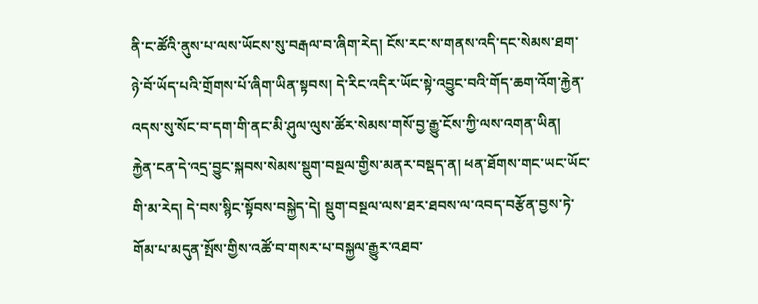ནི་ང་ཚོའི་ནུས་པ་ལས་ཡོངས་སུ་བརྒལ་བ་ཞིག་རེད། ངོས་རང་ས་གནས་འདི་དང་སེམས་ཐག་ཉེ་བོ་ཡོད་པའི་གྲོགས་པོ་ཞིག་ཡིན་སྟབས། དེ་རིང་འདིར་ཡོང་སྟེ་འབྱུང་བའི་གོད་ཆག་འོག་རྐྱེན་འདས་སུ་སོང་བ་དག་གི་ནང་མི་ཤུལ་ལུས་ཚོར་སེམས་གསོ་བྱ་རྒྱུ་ངོས་ཀྱི་ལས་འགན་ཡིན། རྐྱེན་ངན་དེ་འདྲ་བྱུང་སྐབས་སེམས་སྡུག་བསྔལ་གྱིས་མནར་བསྡད་ན། ཕན་ཐོགས་གང་ཡང་ཡོང་གི་མ་རེད། དེ་བས་སྙིང་སྟོབས་བསྐྱེད་དེ། སྡུག་བསྔལ་ལས་ཐར་ཐབས་ལ་འབད་བརྩོན་བྱས་ཏེ་གོམ་པ་མདུན་སྤོས་གྱིས་འཚོ་བ་གསར་པ་བསྐྱལ་རྒྱུར་འཐབ་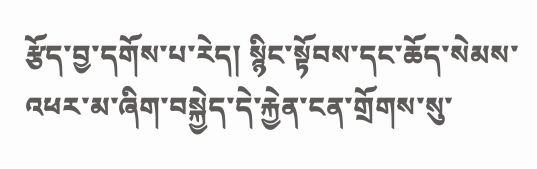རྩོད་བྱ་དགོས་པ་རེད། སྙིང་སྟོབས་དང་ཆོད་སེམས་འཕར་མ་ཞིག་བསྐྱེད་དེ་རྐྱེན་ངན་གྲོགས་སུ་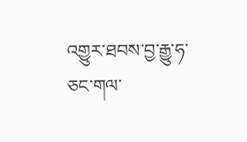འགྱུར་ཐབས་བྱ་རྒྱུ་ཧ་ཅང་གལ་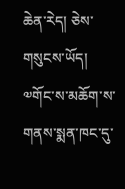ཆེན་རེད། ཅེས་གསུངས་ཡོད། ༧གོང་ས་མཆོག་ས་གནས་སྨན་ཁང་དུ་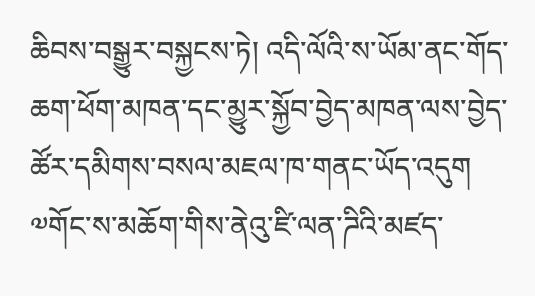ཆིབས་བསྒྱུར་བསྐྱངས་ཏེ། འདི་ལོའི་ས་ཡོམ་ནང་གོད་ཆག་ཕོག་མཁན་དང་མྱུར་སྐྱོབ་བྱེད་མཁན་ལས་བྱེད་ཚོར་དམིགས་བསལ་མཇལ་ཁ་གནང་ཡོད་འདུག
༧གོང་ས་མཆོག་གིས་ནེའུ་ཛི་ལན་ཌིའི་མཛད་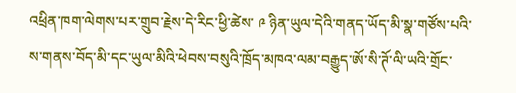འཕྲིན་ཁག་ལེགས་པར་གྲུབ་རྗེས་དེ་རིང་ཕྱི་ཚེས་ ༩ ཉིན་ཡུལ་དེའི་གནད་ཡོད་མི་སྣ་གཙོས་པའི་ས་གནས་བོད་མི་དང་ཡུལ་མིའི་ཕེབས་བསུའི་ཁྲོད་མཁའ་ལམ་བརྒྱུད་ཨོ་སི་ཊོ་ལི་ཡའི་གྲོང་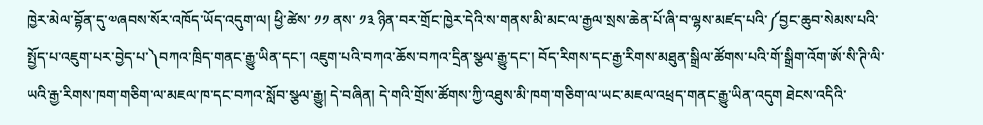ཁྱེར་མེལ་བྷོན་དུ་༧ཞབས་སོར་འཁོད་ཡོད་འདུག་ལ། ཕྱི་ཚེས་ ༡༡ ནས་ ༡༣ ཉིན་བར་གྲོང་ཁྱེར་དེའི་ས་གནས་མི་མང་ལ་རྒྱལ་སྲས་ཆེན་པོ་ཞི་བ་ལྷས་མཛད་པའི་༼བྱང་ཆུབ་སེམས་པའི་སྤྱོད་པ་འཇུག་པར་བྱེད་པ་༽བཀའ་ཁྲིད་གནང་རྒྱུ་ཡིན་དང་། འཇུག་པའི་བཀའ་ཆོས་བཀའ་དྲིན་སྩལ་རྒྱུ་དང་། བོད་རིགས་དང་རྒྱ་རིགས་མཐུན་སྒྲིལ་ཚོགས་པའི་གོ་སྒྲིག་འོག་ཨོ་སི་ཊི་ལི་ཡའི་རྒྱ་རིགས་ཁག་གཅིག་ལ་མཇལ་ཁ་དང་བཀའ་སློབ་སྩལ་རྒྱུ། དེ་བཞིན། དེ་གའི་གྲོས་ཚོགས་ཀྱི་འཐུས་མི་ཁག་གཅིག་ལ་ཡང་མཇལ་འཕྲད་གནང་རྒྱུ་ཡིན་འདུག ཐེངས་འདིའི་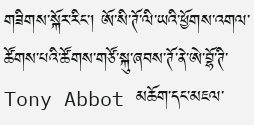གཟིགས་སྐོར་རིང་། ཨོ་སི་ཊོ་ལི་ཡའི་ཕྱོགས་འགལ་ཚོགས་པའི་ཚོགས་གཙོ་སྐུ་ཞབས་ཊོ་ནེ་ཨེ་བྷོ་ཊི་ Tony Abbot མཆོག་དང་མཇལ་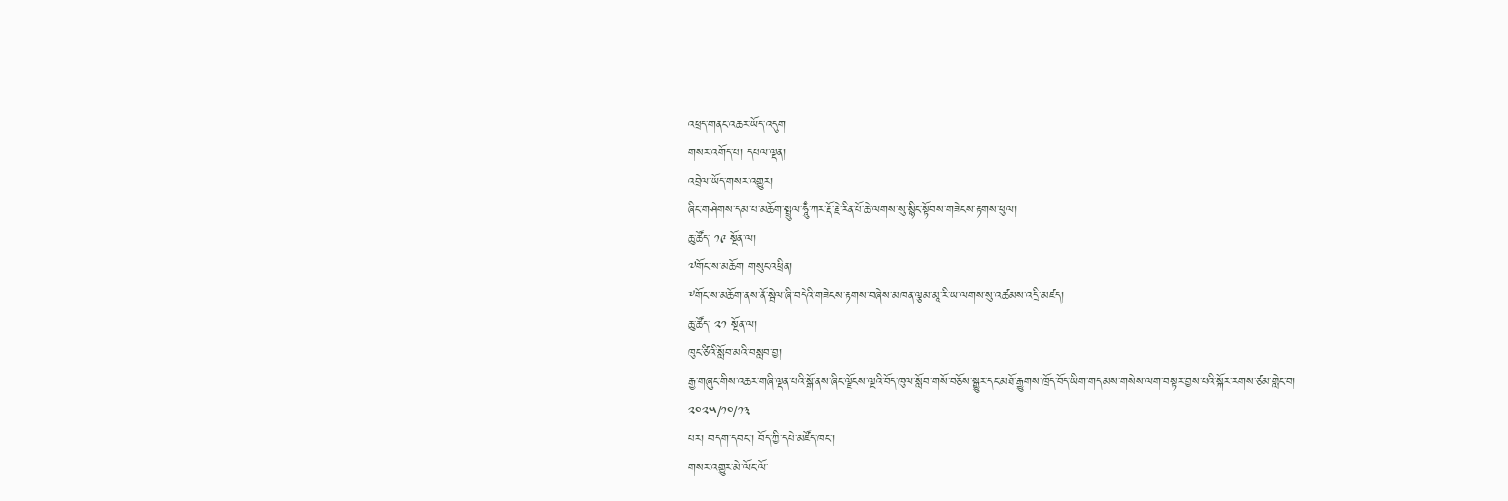འཕྲད་གནང་འཆར་ཡོད་འདུག
གསར་འགོད་པ། དཔལ་ལྡན།
འབྲེལ་ཡོད་གསར་འགྱུར།
ཞིང་གཤེགས་དམ་པ་མཆོག་སྤྲུལ་ཧཱུྃ་ཀར་རྡོ་རྗེ་རིན་པོ་ཆེ་ལགས་སུ་སྙིང་སྟོབས་གཟེངས་རྟགས་ཕུལ།
ཆུ་ཚོད་ ༡༩ སྔོན་ལ།
༧གོང་ས་མཆོག གསུང་འཕྲིན།
༸གོང་ས་མཆོག་ནས་ནོ་སྦེལ་ཞི་བདེའི་གཟེངས་རྟགས་བཞེས་མཁན་ལྕམ་མཱ་རི་ཡ་ལགས་སུ་འཚམས་འདྲི་མཛད།
ཆུ་ཚོད་ ༢༡ སྔོན་ལ།
ཁུང་ཙིའི་སློབ་མའི་བསླབ་བྱ།
རྒྱ་གཞུང་གིས་འཆར་གཞི་ལྡན་པའི་སྒོ་ནས་ཞིང་ལྗོངས་ལྔའི་བོད་ཁུལ་སློབ་གསོ་བཅོས་སྒྱུར་དང་མཐོ་རྒྱུགས་ཁྲོད་བོད་ཡིག་གདམས་གསེས་ལག་བསྟར་བྱས་པའི་སྐོར་རགས་ཙམ་གླེང་བ།
༢༠༢༥/༡༠/༡༣
པར། བདག་དབང་། བོད་ཀྱི་དཔེ་མཛོད་ཁང་།
གསར་འགྱུར་མེ་ལོང་ལོ་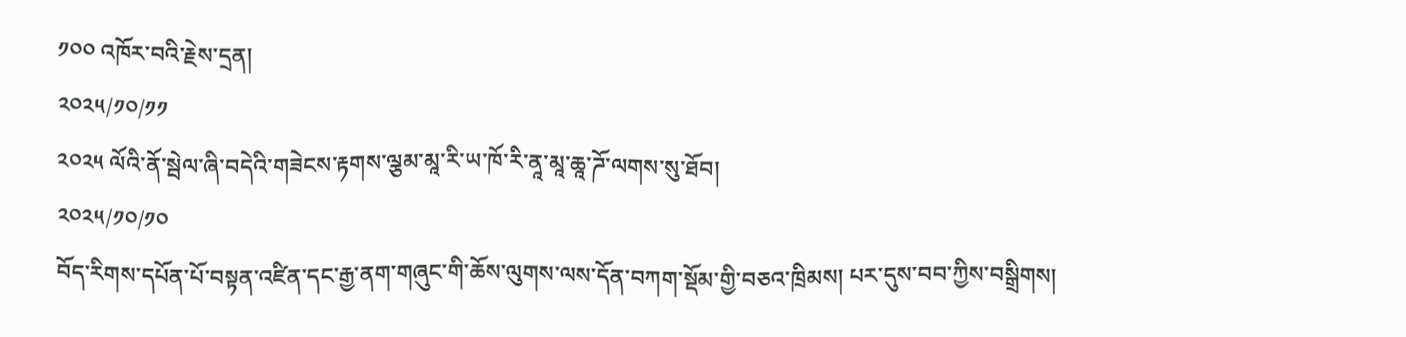༡༠༠ འཁོར་བའི་རྗེས་དྲན།
༢༠༢༥/༡༠/༡༡
༢༠༢༥ ལོའི་ནོ་སྦེལ་ཞི་བདེའི་གཟེངས་རྟགས་ལྕམ་མཱ་རི་ཡ་ཁོ་རི་ནཱ་མཱ་ཆཱ་ཌོ་ལགས་སུ་ཐོབ།
༢༠༢༥/༡༠/༡༠
བོད་རིགས་དཔོན་པོ་བསྟན་འཛིན་དང་རྒྱ་ནག་གཞུང་གི་ཆོས་ལུགས་ལས་དོན་བཀག་སྡོམ་གྱི་བཅའ་ཁྲིམས། པར་དུས་བབ་ཀྱིས་བསྒྲིགས།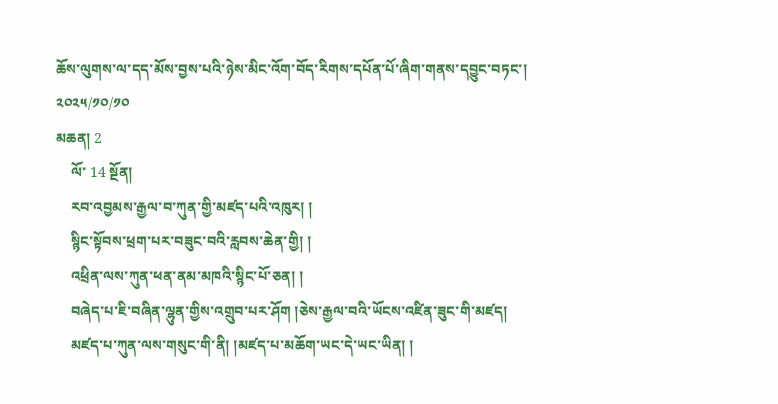ཆོས་ལུགས་ལ་དད་མོས་བྱས་པའི་ཉེས་མིང་འོག་བོད་རིགས་དཔོན་པོ་ཞིག་གནས་དབྱུང་བཏང་།
༢༠༢༥/༡༠/༡༠
མཆན། 2
    ལོ་ 14 སྔོན།
    རབ་འབྱམས་རྒྱལ་བ་ཀུན་གྱི་མཛད་པའི་འཁུར། །
    སྙིང་སྟོབས་ཕྲག་པར་བཟུང་བའི་རླབས་ཆེན་གྱི། །
    འཕྲིན་ལས་ཀུན་ཕན་ནམ་མཁའི་སྙིང་པོ་ཅན། །
    བཞེད་པ་ཇི་བཞིན་ལྷུན་གྱིས་འགྲུབ་པར་ཤོག །ཅེས་རྒྱལ་བའི་ཡོངས་འཛིན་ཟུང་གི་མཛད།
    མཛད་པ་ཀུན་ལས་གསུང་གི་ནི། །མཛད་པ་མཆོག་ཡང་དེ་ཡང་ཡིན། །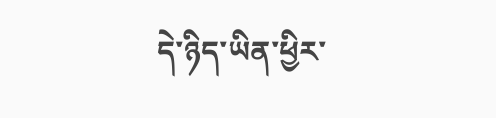དེ་ཉིད་ཡིན་ཕྱིར་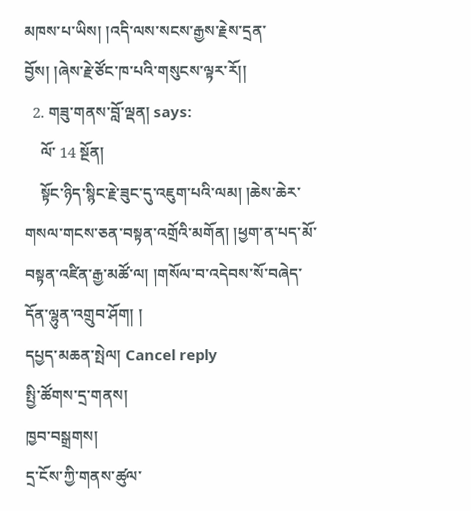མཁས་པ་ཡིས། །འདི་ལས་སངས་རྒྱས་རྗེས་དྲན་བྱོས། །ཞེས་རྗེ་ཙོང་ཁ་པའི་གསུངས་ལྟར་རོ།།
  2. གཟུ་གནས་བློ་ལྡན། says:
    ལོ་ 14 སྔོན།
    སྟོང་ཉིད་སྙིང་རྗེ་ཟུང་དུ་འཇུག་པའི་ལམ། །ཆེས་ཆེར་གསལ་གངས་ཅན་བསྟན་འགྲོའི་མགོན། །ཕྱག་ན་པད་མོ་བསྟན་འཛིན་རྒྱ་མཚོ་ལ། །གསོལ་བ་འདེབས་སོ་བཞེད་དོན་ལྷུན་འགྲུབ་ཤོག། །
དཔྱད་མཆན་སྤེལ། Cancel reply
སྤྱི་ཚོགས་དྲ་གནས།
ཁྱབ་བསྒྲགས།
དྲ་ངོས་ཀྱི་གནས་ཚུལ་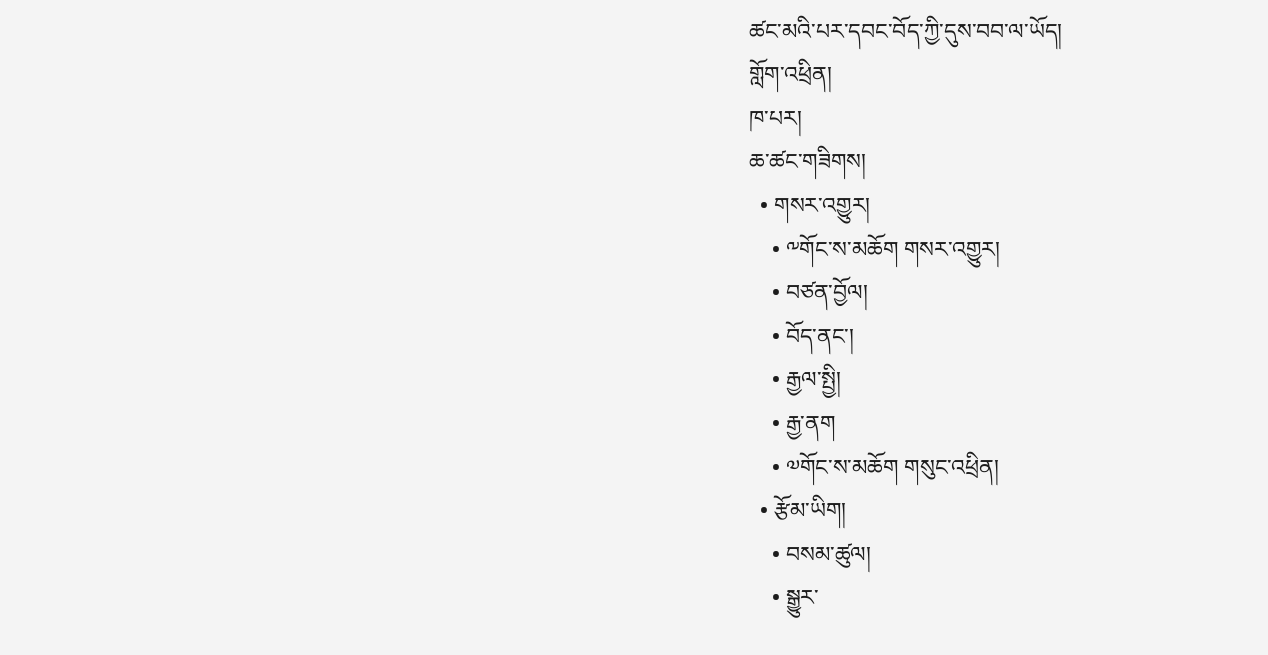ཚང་མའི་པར་དབང་བོད་ཀྱི་དུས་བབ་ལ་ཡོད།
གློག་འཕྲིན།
ཁ་པར།
ཆ་ཚང་གཟིགས།
  • གསར་འགྱུར།
    • ༸གོང་ས་མཆོག གསར་འགྱུར།
    • བཙན་བྱོལ།
    • བོད་ནང་།
    • རྒྱལ་སྤྱི།
    • རྒྱ་ནག
    • ༧གོང་ས་མཆོག གསུང་འཕྲིན།
  • རྩོམ་ཡིག།
    • བསམ་ཚུལ།
    • སྒྱུར་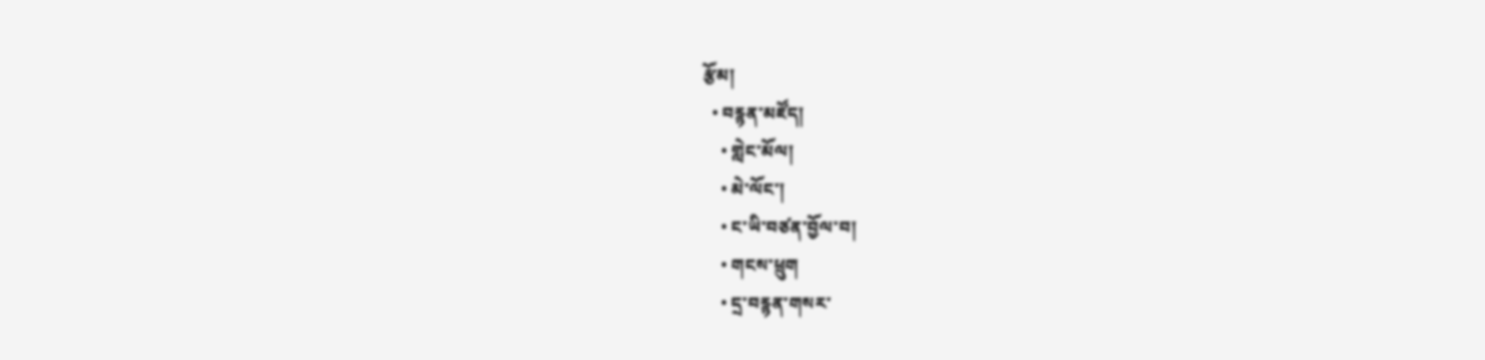རྩོམ།
  • བརྙན་མཛོད།
    • གླེང་མོལ།
    • མེ་ལོང་།
    • ང་ཡི་བཙན་བྱོལ་བ།
    • གངས་ཕྲུག
    • དྲ་བརྙན་གསར་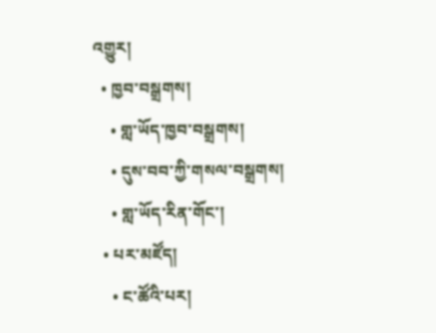འགྱུར།
  • ཁྱབ་བསྒྲགས།
    • གླ་ཡོད་ཁྱབ་བསྒྲགས།
    • དུས་བབ་ཀྱི་གསལ་བསྒྲགས།
    • གླ་ཡོད་རིན་གོང་།
  • པར་མཛོད།
    • ང་ཚོའི་པར།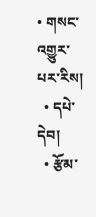• གསང་འགྱུར་པར་རིས།
  • དཔེ་དེབ།
  • རྩོམ་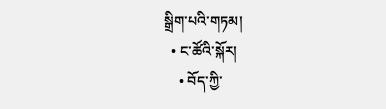སྒྲིག་པའི་གཏམ།
  • ང་ཚོའི་སྐོར།
    • བོད་ཀྱི་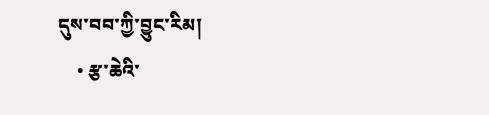དུས་བབ་ཀྱི་བྱུང་རིམ།
    • རྩ་ཆེའི་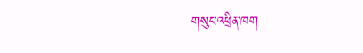གསུང་འཕྲིན་ཁག